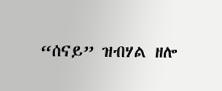“ሰናይ” ዝብሃል ዘሎ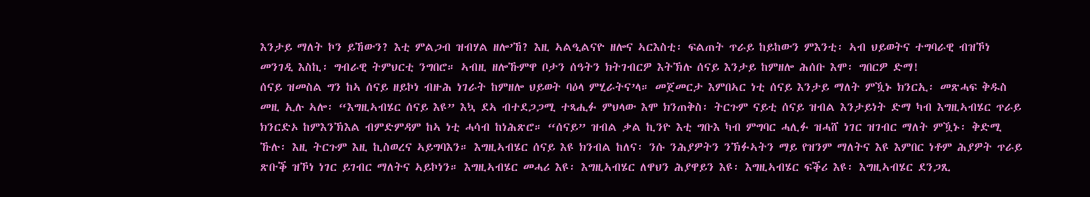እንታይ ማለት ኮን ይኸውን? እቲ ምልጋብ ዝብሃል ዘሎ’ኸ? እዚ ኣልዒልናዮ ዘሎና ኣርእስቲ፡ ፍልጠት ጥራይ ከይከውን ምእንቲ፡ ኣብ ህይወትና ተግባራዊ ብዝኾነ መንገዲ እስኪ፡ ግብራዊ ትምህርቲ ንግበሮ። ኣብዚ ዘሎኹምዋ ቦታን ሰዓትን ክትገብርዎ እትኽሉ ሰናይ እንታይ ከምዘሎ ሕሰቡ እሞ፡ ግበርዎ ድማ!
ሰናይ ዝመስል ግን ከኣ ሰናይ ዘይኮነ ብዙሕ ነገራት ከምዘሎ ህይወት ባዕላ ምሂራትና’ላ። መጀመርታ እምበኣር ነቲ ሰናይ እንታይ ማለት ምዃኑ ክንርኢ፡ መጽሓፍ ቅዱስ መዚ ኢሉ ኣሎ፡ “እግዚኣብሄር ሰናይ እዩ” እኳ ደኣ ብተደጋጋሚ ተጻሒፉ ምህላው እሞ ክንጠቅስ፡ ትርጉም ናይቲ ሰናይ ዝብል እንታይነት ድማ ካብ እግዚኣብሄር ጥራይ ክንርድኦ ከምእንኽእል ብምድምዳም ከኣ ነቲ ሓሳብ ከነሕጽሮ። “ሰናይ” ዝብል ቃል ኪንዮ እቲ ግቡእ ካብ ምግባር ሓሊፉ ዝሓሸ ነገር ዝገብር ማለት ምዃኑ፡ ቅድሚ ኹሉ፡ እዚ ትርጉም እዚ ኪስወረና ኣይግባእን። እግዚኣብሄር ሰናይ እዩ ክንብል ከለና፡ ንሱ ንሕያዎትን ንኽፉኣትን ማይ የዝንም ማለትና እዩ እምበር ነቶም ሕያዎት ጥራይ ጽቡቕ ዝኾነ ነገር ይገብር ማለትና ኣይኮነን። እግዚኣብሄር መሓሪ እዩ፡ እግዚኣብሄር ለዋህን ሕያዋይን እዩ፡ እግዚኣብሄር ፍቕሪ እዩ፡ እግዚኣብሄር ደንጋጺ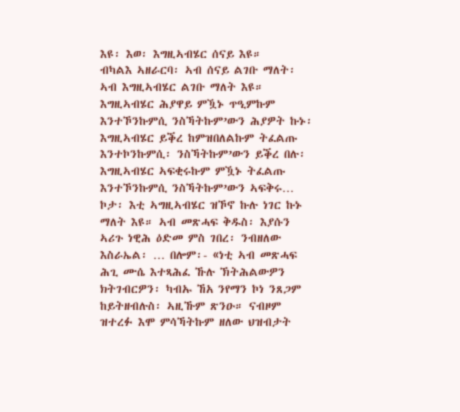እዩ፡ እወ፡ እግዚኣብሄር ሰናይ እዩ።
ብካልእ ኣዘራርባ፡ ኣብ ሰናይ ልገቡ ማለት፡ ኣብ እግዚኣብሄር ልገቡ ማለት እዩ። እግዚኣብሄር ሕያዋይ ምዃኑ ጥዒምኩም እንተኾንኩምሲ ንስኻትኩም’ውን ሕያዎት ኩኑ፡ እግዚኣብሄር ይቕረ ከምዝበለልኩም ትፈልጡ እንተኮንኩምሲ፡ ንስኻትኩም’ውን ይቕረ በሉ፡ እግዚኣብሄር ኣፍቂሩኩም ምዃኑ ትፈልጡ እንተኾንኩምሲ ንስኻትኩም’ውን ኣፍቅሩ… ኮታ፡ እቲ ኣግዚኣብሄር ዝኾኖ ኩሉ ነገር ኩኑ ማለት እዩ። ኣብ መጽሓፍ ቅዱስ፡ እያሱን ኣሪጉ ነዊሕ ዕድመ ምስ ገበረ፡ ንብዘለው እስራኤል፡ … በሎም፡- «ነቲ ኣብ መጽሓፍ ሕጊ ሙሴ እተጻሕፈ ኹሉ ኽትሕልውዎን ክትገብርዎን፡ ካብኡ ኸአ ንየማን ኮነ ንጸጋም ከይትዘብሉስ፡ ኣዚኹም ጽንዑ። ናብዞም ዝተረፉ እሞ ምሳኻትኩም ዘለው ህዝብታት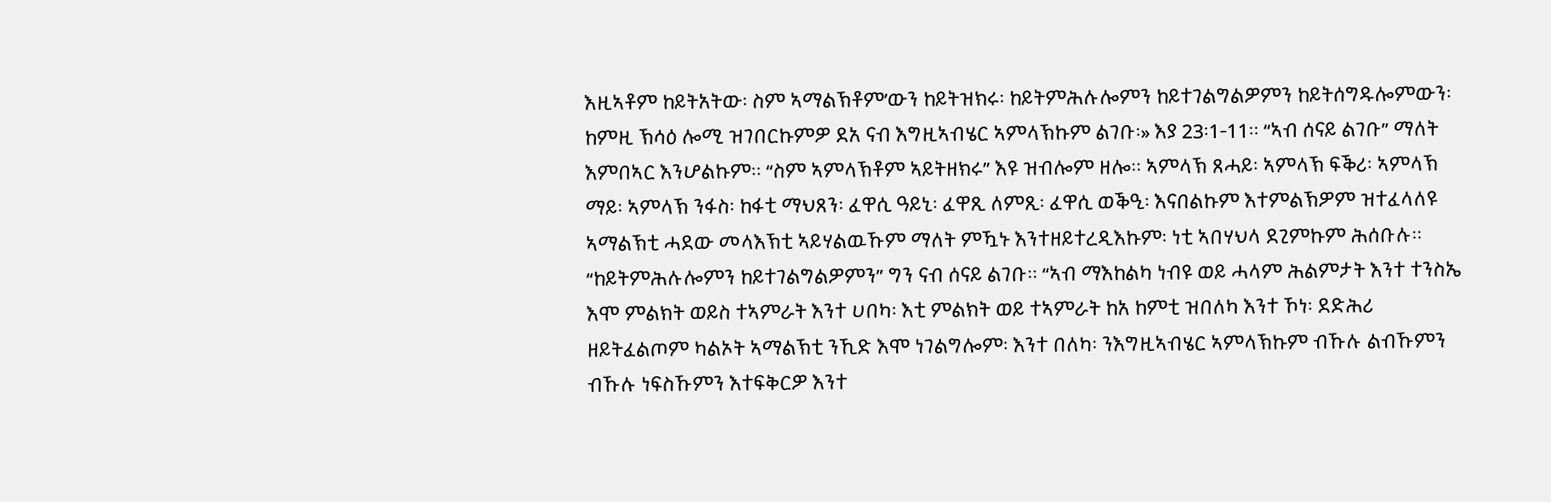እዚኣቶም ከይትአትው፡ ስም ኣማልኽቶም’ውን ከይትዝክሩ፡ ከይትምሕሉሎምን ከይተገልግልዎምን ከይትሰግዱሎምውን፡ ከምዚ ኽሳዕ ሎሚ ዝገበርኩምዎ ደአ ናብ እግዚኣብሄር ኣምላኽኩም ልገቡ፡» እያ 23፡1-11። “ኣብ ሰናይ ልገቡ” ማለት እምበኣር እንሆልኩም። “ስም ኣምላኽቶም ኣይትዘክሩ” እዩ ዝብሎም ዘሎ። ኣምላኽ ጸሓይ፡ ኣምላኽ ፍቕሪ፡ ኣምላኽ ማይ፡ ኣምላኽ ንፋስ፡ ከፋቲ ማህጸን፡ ፈዋሲ ዓይኒ፡ ፈዋጺ ለምጺ፡ ፈዋሲ ወቕዒ፡ እናበልኩም እተምልኽዎም ዝተፈላለዩ ኣማልኽቲ ሓደው መላእኽቲ ኣይሃልዉኹም ማለት ምዃኑ እንተዘይተረዲእኩም፡ ነቲ ኣበሃህላ ደጊምኩም ሕሰቡሉ። “ከይትምሕሉሎምን ከይተገልግልዎምን” ግን ናብ ሰናይ ልገቡ። “ኣብ ማእከልካ ነብዩ ወይ ሓላም ሕልምታት እንተ ተንስኤ እሞ ምልክት ወይስ ተኣምራት እንተ ሀበካ፡ እቲ ምልክት ወይ ተኣምራት ከአ ከምቲ ዝበለካ እንተ ኾነ፡ ደድሕሪ ዘይትፈልጦም ካልኦት ኣማልኽቲ ንኺድ እሞ ነገልግሎም፡ እንተ በለካ፡ ንእግዚኣብሄር ኣምላኽኩም ብኹሉ ልብኹምን ብኹሉ ነፍስኹምን እተፍቅርዎ እንተ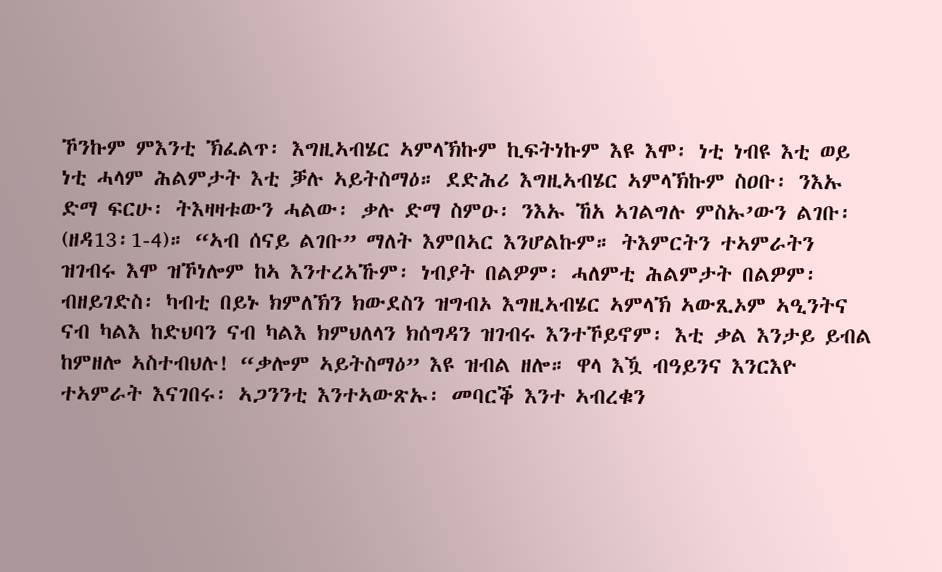ኾንኩም ምእንቲ ኽፈልጥ፡ እግዚኣብሄር ኣምላኽኩም ኪፍትነኩም እዩ እሞ፡ ነቲ ነብዩ እቲ ወይ ነቲ ሓላም ሕልምታት እቲ ቓሉ ኣይትስማዕ። ደድሕሪ እግዚኣብሄር ኣምላኽኩም ስዐቡ፡ ንእኡ ድማ ፍርሁ፡ ትእዛዛቱውን ሓልው፡ ቃሉ ድማ ስምዑ፡ ንእኡ ኸአ ኣገልግሉ ምስኡ’ውን ልገቡ፡ (ዘዳ13፡1-4)። “ኣብ ሰናይ ልገቡ” ማለት እምበኣር እንሆልኩም። ትእምርትን ተኣምራትን ዝገብሩ እሞ ዝኾነሎም ከኣ እንተረኣኹም፡ ነብያት በልዎም፡ ሓለምቲ ሕልምታት በልዎም፡ ብዘይገድስ፡ ካብቲ በይኑ ክምለኽን ክውደስን ዝግብኦ እግዚኣብሄር ኣምላኽ ኣውጺኦም ኣዒንትና ናብ ካልእ ከድህባን ናብ ካልእ ክምህለላን ክሰግዳን ዝገብሩ እንተኾይኖም፡ እቲ ቃል እንታይ ይብል ከምዘሎ ኣስተብህሉ! “ቃሎም ኣይትስማዕ” እዩ ዝብል ዘሎ። ዋላ እዃ ብዓይንና እንርእዮ ተኣምራት እናገበሩ፡ ኣጋንንቲ እንተኣውጽኡ፡ መባርቕ እንተ ኣብረቁን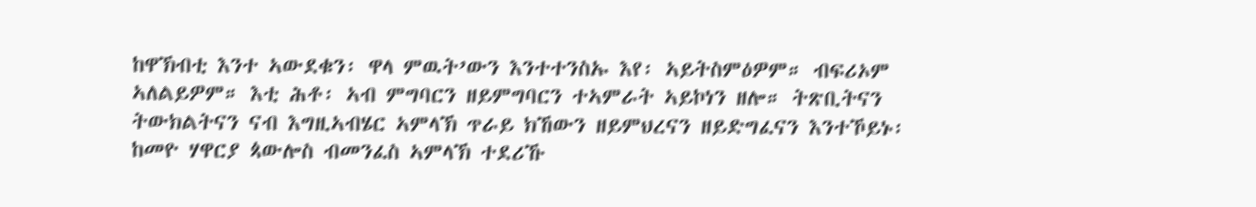ከዋኽብቲ እንተ ኣውደቁን፡ ዋላ ምዉት’ውን እንተተንስኡ እየ፡ ኣይትስምዕዎም። ብፍሪኦም ኣለልይዎም። እቲ ሕቶ፡ ኣብ ምግባርን ዘይምግባርን ተኣምራት ኣይኮነን ዘሎ። ትጽቢትናን ትውክልትናን ናብ እግዚኣብሄር ኣምላኽ ጥራይ ክኸውን ዘይምህረናን ዘይድግፈናን እንተኾይኑ፡ ከመዮ ሃዋርያ ጳውሎስ ብመንፈስ ኣምላኽ ተደሪኹ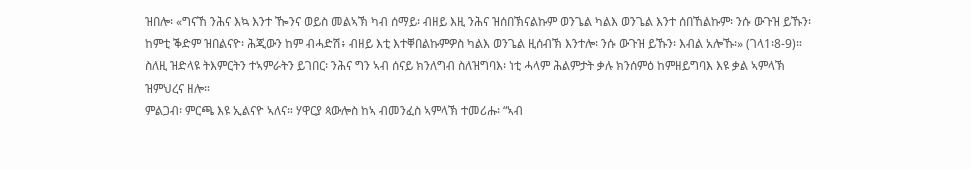ዝበሎ፡ «ግናኸ ንሕና እኳ እንተ ዀንና ወይስ መልኣኽ ካብ ሰማይ፡ ብዘይ እዚ ንሕና ዝሰበኽናልኩም ወንጌል ካልእ ወንጌል እንተ ሰበኸልኩም፡ ንሱ ውጉዝ ይኹን፡ ከምቲ ቕድም ዝበልናዮ፡ ሕጂውን ከም ብሓድሽ፥ ብዘይ እቲ እተቐበልኩምዎስ ካልእ ወንጌል ዚሰብኽ እንተሎ፡ ንሱ ውጉዝ ይኹን፡ እብል አሎኹ፡» (ገላ1፡8-9)። ስለዚ ዝድላዩ ትእምርትን ተኣምራትን ይገበር፡ ንሕና ግን ኣብ ሰናይ ክንለግብ ስለዝግባእ፡ ነቲ ሓላም ሕልምታት ቃሉ ክንሰምዕ ከምዘይግባእ እዩ ቃል ኣምላኽ ዝምህረና ዘሎ።
ምልጋብ፡ ምርጫ እዩ ኢልናዮ ኣለና። ሃዋርያ ጳውሎስ ከኣ ብመንፈስ ኣምላኽ ተመሪሑ፡ “ኣብ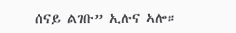ሰናይ ልገቡ” ኢሉና ኣሎ።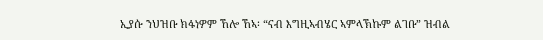ኢያሱ ንህዝቡ ክፋነዎም ኸሎ ኸኣ፡ “ናብ እግዚኣብሄር ኣምላኽኩም ልገቡ” ዝብል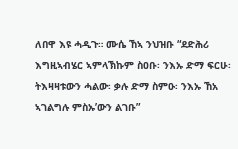ለበዋ እዩ ሓዲጉ። ሙሴ ኸኣ ንህዝቡ “ደድሕሪ እግዚኣብሄር ኣምላኽኩም ስዐቡ፡ ንእኡ ድማ ፍርሁ፡ ትእዛዛቱውን ሓልው፡ ቃሉ ድማ ስምዑ፡ ንእኡ ኸአ ኣገልግሉ ምስኡ’ውን ልገቡ”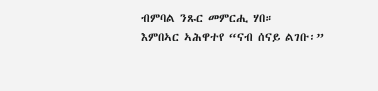ብምባል ንጹር መምርሒ ሃበ።
እምበኣር ኣሕዋተየ “ናብ ሰናይ ልገቡ፡”